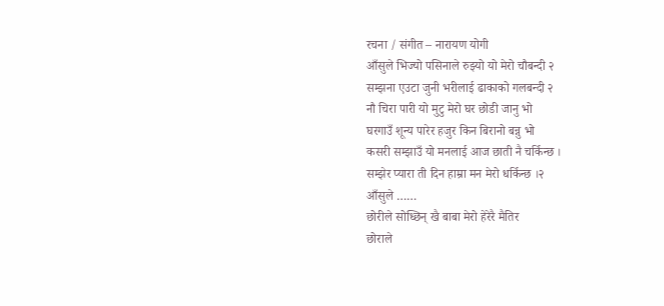रचना / संगीत – नारायण योगी
आँसुले भिज्यो पसिनाले रुझ्यो यो मेरो चौबन्दी २
सम्झना एउटा जुनी भरीलाई ढाकाको गलबन्दी २
नौ चिरा पारी यो मुटु मेरो घर छोडी जानु भो
घरगाउँ शून्य पारेर हजुर किन बिरानो बन्नु भो
कसरी सम्झाउँ यो मनलाई आज छाती नै चर्किन्छ ।
सम्झेर प्यारा ती दिन हाम्रा मन मेरो धर्किन्छ ।२
आँसुले ……
छोरीले सोध्छिन् खै बाबा मेरो हेरेरै मैतिर
छोराले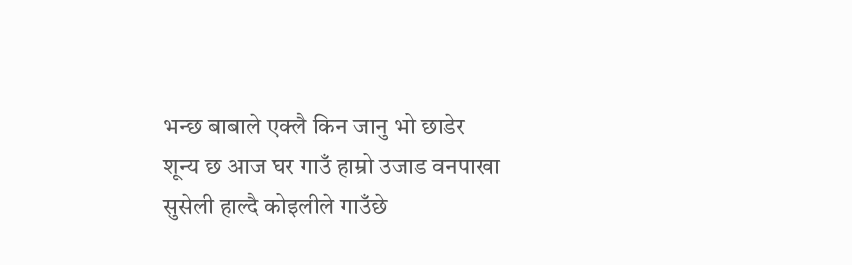भन्छ बाबाले एक्लै किन जानु भो छाडेर
शून्य छ आज घर गाउँ हाम्रो उजाड वनपाखा
सुसेली हाल्दै कोइलीले गाउँछे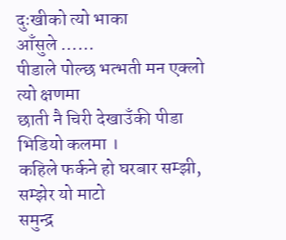दुःखीको त्यो भाका
आँसुले ……
पीडाले पोल्छ भत्भती मन एक्लो त्यो क्षणमा
छाती नै चिरी देखाउँकी पीडा भिडियो कलमा ।
कहिले फर्कने हो घरबार सम्झी, सम्झेर यो माटो
समुन्द्र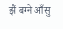झैं बग्ने आँसु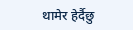थामेर हेर्दैछु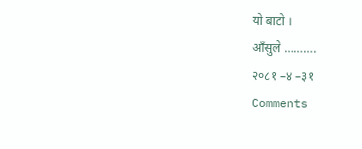यो बाटो ।
आँसुले ……….
२०८१ –४ –३१
Comments